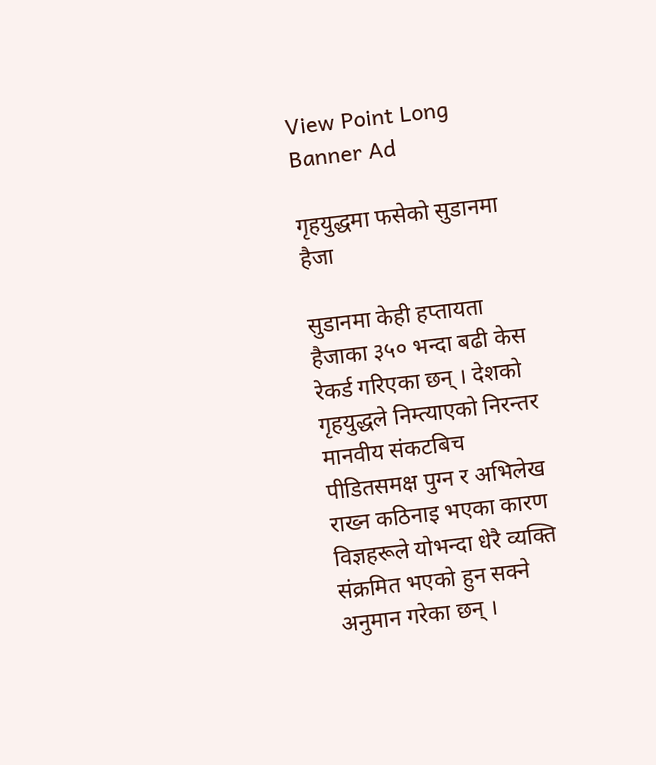View Point Long Banner Ad

गृहयुद्धमा फसेको सुडानमा हैजा

सुडानमा केही हप्तायता हैजाका ३५० भन्दा बढी केस रेकर्ड गरिएका छन् । देशको गृहयुद्धले निम्त्याएको निरन्तर मानवीय संकटबिच पीडितसमक्ष पुग्न र अभिलेख राख्न कठिनाइ भएका कारण विज्ञहरूले योभन्दा धेरै व्यक्ति संक्रमित भएको हुन सक्ने अनुमान गरेका छन् ।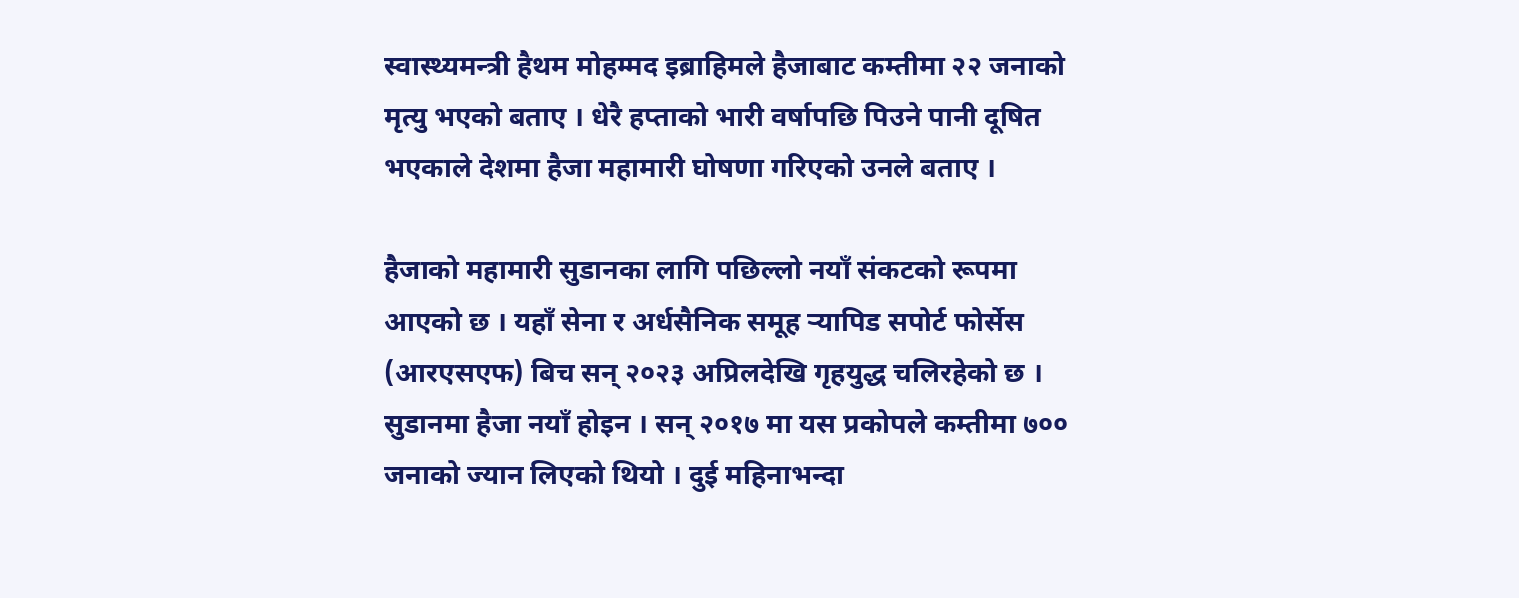स्वास्थ्यमन्त्री हैथम मोहम्मद इब्राहिमले हैजाबाट कम्तीमा २२ जनाको मृत्यु भएको बताए । धेरै हप्ताको भारी वर्षापछि पिउने पानी दूषित भएकाले देशमा हैजा महामारी घोषणा गरिएको उनले बताए ।

हैजाको महामारी सुडानका लागि पछिल्लो नयाँ संकटको रूपमा आएको छ । यहाँ सेना र अर्धसैनिक समूह र्‍यापिड सपोर्ट फोर्सेस (आरएसएफ) बिच सन् २०२३ अप्रिलदेखि गृहयुद्ध चलिरहेको छ । सुडानमा हैजा नयाँ होइन । सन् २०१७ मा यस प्रकोपले कम्तीमा ७०० जनाको ज्यान लिएको थियो । दुई महिनाभन्दा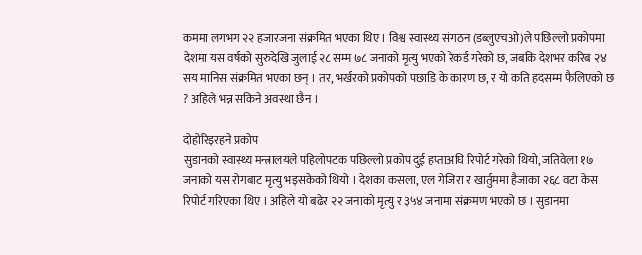कममा लगभग २२ हजारजना संक्रमित भएका थिए । विश्व स्वास्थ्य संगठन (डब्लुएचओ)ले पछिल्लो प्रकोपमा देशमा यस वर्षको सुरुदेखि जुलाई २८ सम्म ७८ जनाको मृत्यु भएको रेकर्ड गरेको छ, जबकि देशभर करिब २४ सय मानिस संक्रमित भएका छन् । तर, भर्खरको प्रकोपको पछाडि के कारण छ, र यो कति हदसम्म फैलिएको छ ? अहिले भन्न सकिने अवस्था छैन ।

दोहोरिइरहने प्रकोप
सुडानको स्वास्थ्य मन्त्रालयले पहिलोपटक पछिल्लो प्रकोप दुई हप्ताअघि रिपोर्ट गरेको थियो, जतिवेला १७ जनाको यस रोगबाट मृत्यु भइसकेको थियो । देशका कसला, एल गेजिरा र खार्तुममा हैजाका २६८ वटा केस रिपोर्ट गरिएका थिए । अहिले यो बढेर २२ जनाको मृत्यु र ३५४ जनामा संक्रमण भएको छ । सुडानमा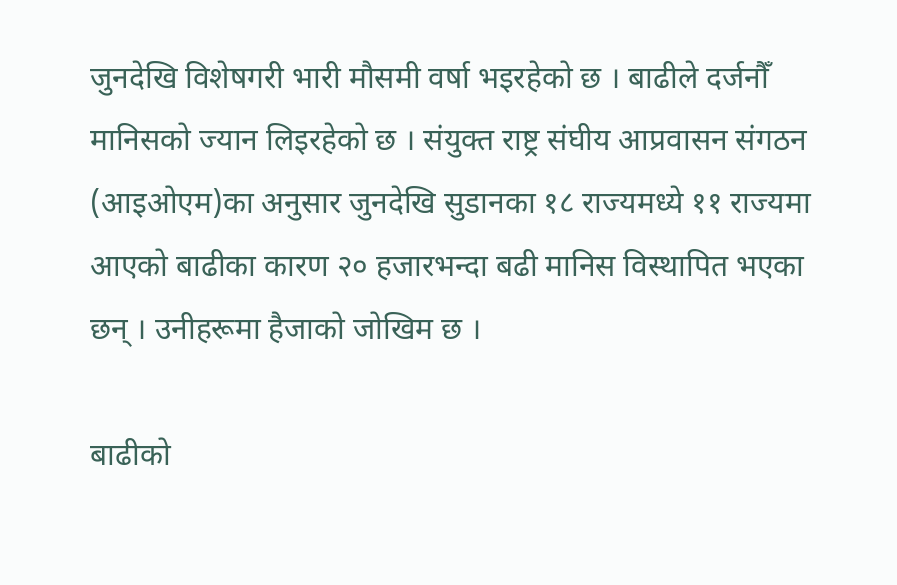जुनदेखि विशेषगरी भारी मौसमी वर्षा भइरहेको छ । बाढीले दर्जनौँ मानिसको ज्यान लिइरहेको छ । संयुक्त राष्ट्र संघीय आप्रवासन संगठन (आइओएम)का अनुसार जुनदेखि सुडानका १८ राज्यमध्ये ११ राज्यमा आएको बाढीका कारण २० हजारभन्दा बढी मानिस विस्थापित भएका छन् । उनीहरूमा हैजाको जोखिम छ ।

बाढीको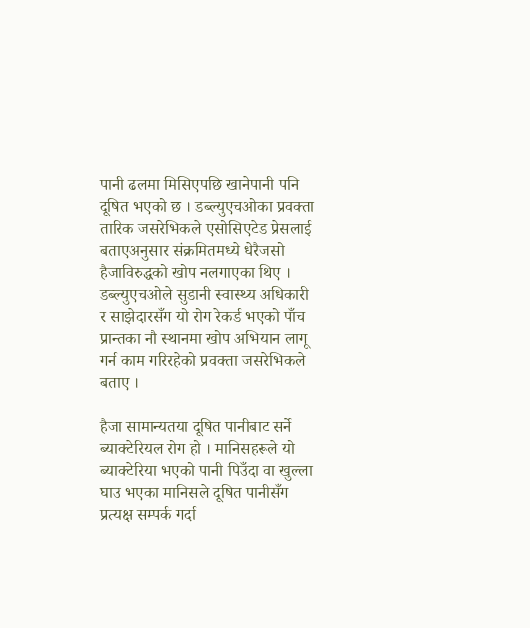पानी ढलमा मिसिएपछि खानेपानी पनि दूषित भएको छ । डब्ल्युएचओका प्रवक्ता तारिक जसरेभिकले एसोसिएटेड प्रेसलाई बताएअनुसार संक्रमितमध्ये धेरैजसो हैजाविरुद्धको खोप नलगाएका थिए । डब्ल्युएचओले सुडानी स्वास्थ्य अधिकारी र साझेदारसँग यो रोग रेकर्ड भएको पाँच प्रान्तका नौ स्थानमा खोप अभियान लागू गर्न काम गरिरहेको प्रवक्ता जसरेभिकले बताए ।

हैजा सामान्यतया दूषित पानीबाट सर्ने ब्याक्टेरियल रोग हो । मानिसहरूले यो ब्याक्टेरिया भएको पानी पिउँदा वा खुल्ला घाउ भएका मानिसले दूषित पानीसँग प्रत्यक्ष सम्पर्क गर्दा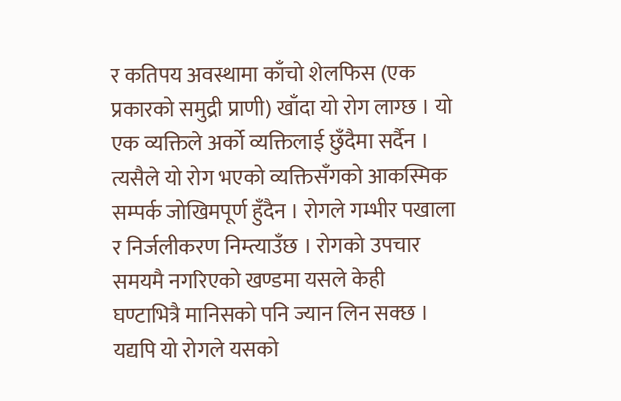र कतिपय अवस्थामा काँचो शेलफिस (एक प्रकारको समुद्री प्राणी) खाँदा यो रोग लाग्छ । यो एक व्यक्तिले अर्को व्यक्तिलाई छुँदैमा सर्दैन । त्यसैले यो रोग भएको व्यक्तिसँगको आकस्मिक सम्पर्क जोखिमपूर्ण हुँदैन । रोगले गम्भीर पखाला र निर्जलीकरण निम्त्याउँछ । रोगको उपचार समयमै नगरिएको खण्डमा यसले केही घण्टाभित्रै मानिसको पनि ज्यान लिन सक्छ । यद्यपि यो रोगले यसको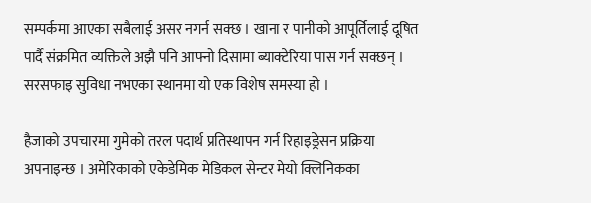सम्पर्कमा आएका सबैलाई असर नगर्न सक्छ । खाना र पानीको आपूर्तिलाई दूषित पार्दै संक्रमित व्यक्तिले अझै पनि आफ्नो दिसामा ब्याक्टेरिया पास गर्न सक्छन् । सरसफाइ सुविधा नभएका स्थानमा यो एक विशेष समस्या हो ।

हैजाको उपचारमा गुमेको तरल पदार्थ प्रतिस्थापन गर्न रिहाइड्रेसन प्रक्रिया अपनाइन्छ । अमेरिकाको एकेडेमिक मेडिकल सेन्टर मेयो क्लिनिकका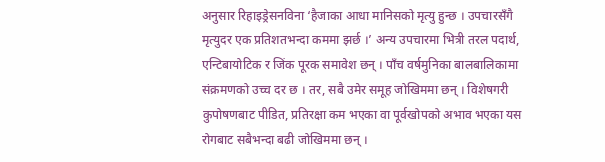अनुसार रिहाइड्रेसनविना ‘हैजाका आधा मानिसको मृत्यु हुन्छ । उपचारसँगै मृत्युदर एक प्रतिशतभन्दा कममा झर्छ ।’ अन्य उपचारमा भित्री तरल पदार्थ, एन्टिबायोटिक र जिंक पूरक समावेश छन् । पाँच वर्षमुनिका बालबालिकामा संक्रमणको उच्च दर छ । तर, सबै उमेर समूह जोखिममा छन् । विशेषगरी कुपोषणबाट पीडित, प्रतिरक्षा कम भएका वा पूर्वखोपको अभाव भएका यस रोगबाट सबैभन्दा बढी जोखिममा छन् ।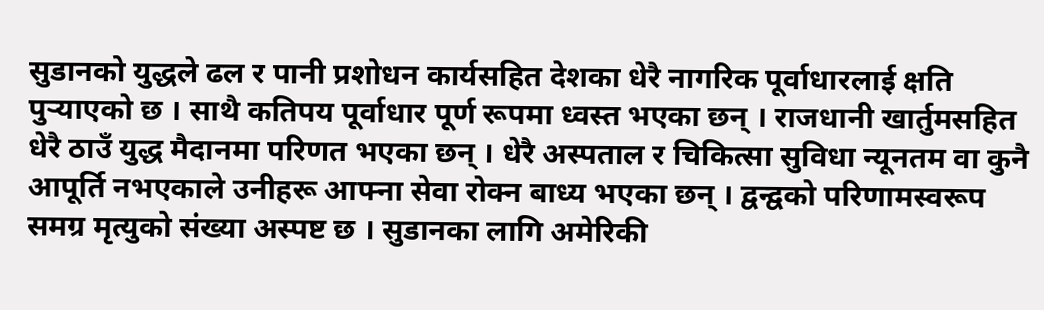सुडानको युद्धले ढल र पानी प्रशोधन कार्यसहित देशका धेरै नागरिक पूर्वाधारलाई क्षति पुर्‍याएको छ । साथै कतिपय पूर्वाधार पूर्ण रूपमा ध्वस्त भएका छन् । राजधानी खार्तुमसहित धेरै ठाउँ युद्ध मैदानमा परिणत भएका छन् । धेरै अस्पताल र चिकित्सा सुविधा न्यूनतम वा कुनै आपूर्ति नभएकाले उनीहरू आफ्ना सेवा रोक्न बाध्य भएका छन् । द्वन्द्वको परिणामस्वरूप समग्र मृत्युको संख्या अस्पष्ट छ । सुडानका लागि अमेरिकी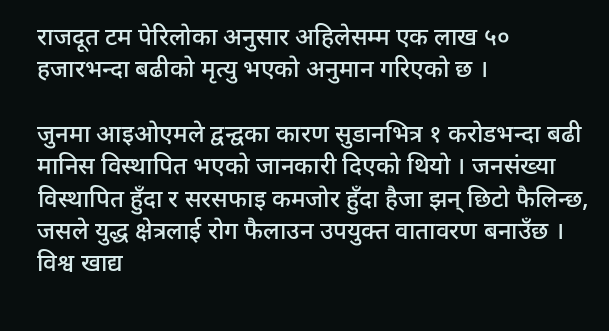राजदूत टम पेरिलोका अनुसार अहिलेसम्म एक लाख ५० हजारभन्दा बढीको मृत्यु भएको अनुमान गरिएको छ ।

जुनमा आइओएमले द्वन्द्वका कारण सुडानभित्र १ करोडभन्दा बढी मानिस विस्थापित भएको जानकारी दिएको थियो । जनसंख्या विस्थापित हुँदा र सरसफाइ कमजोर हुँदा हैजा झन् छिटो फैलिन्छ, जसले युद्ध क्षेत्रलाई रोग फैलाउन उपयुक्त वातावरण बनाउँछ । विश्व खाद्य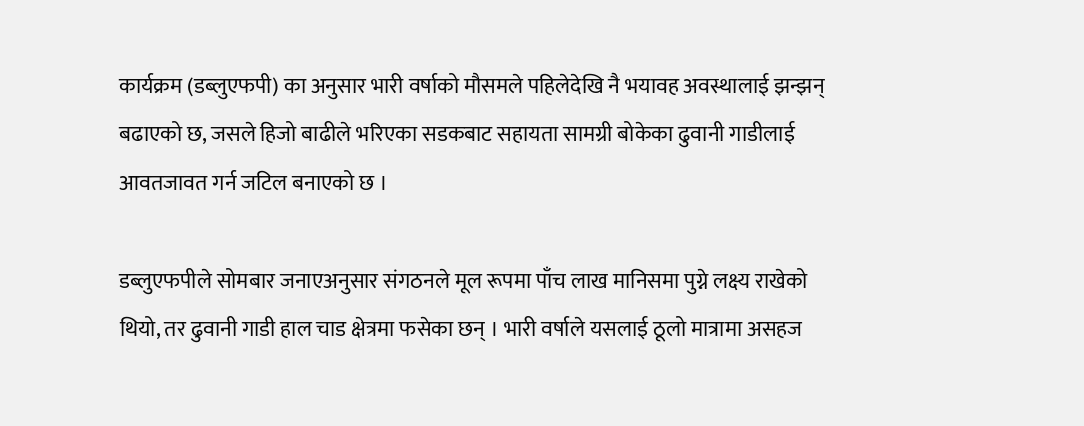कार्यक्रम (डब्लुएफपी) का अनुसार भारी वर्षाको मौसमले पहिलेदेखि नै भयावह अवस्थालाई झन्झन् बढाएको छ, जसले हिजो बाढीले भरिएका सडकबाट सहायता सामग्री बोकेका ढुवानी गाडीलाई आवतजावत गर्न जटिल बनाएको छ ।

डब्लुएफपीले सोमबार जनाएअनुसार संगठनले मूल रूपमा पाँच लाख मानिसमा पुग्ने लक्ष्य राखेको थियो, तर ढुवानी गाडी हाल चाड क्षेत्रमा फसेका छन् । भारी वर्षाले यसलाई ठूलो मात्रामा असहज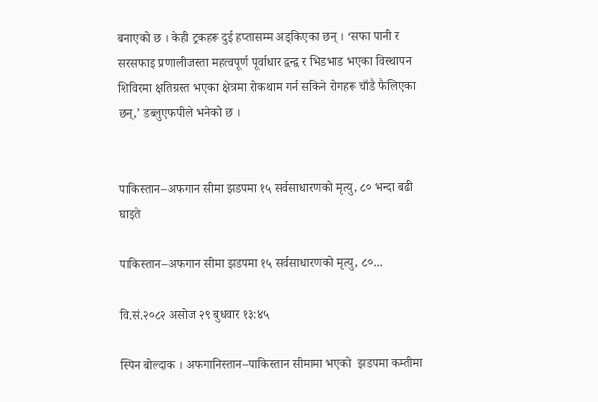बनाएको छ । केही ट्रकहरू दुई हप्तासम्म अड्किएका छन् । ‘सफा पानी र सरसफाइ प्रणालीजस्ता महत्वपूर्ण पूर्वाधार द्वन्द्व र भिडभाड भएका विस्थापन शिविरमा क्षतिग्रस्त भएका क्षेत्रमा रोकथाम गर्न सकिने रोगहरू चाँडै फैलिएका छन्,’ डब्लुएफपीले भनेको छ ।


पाकिस्तान–अफगान सीमा झडपमा १५ सर्वसाधारणको मृत्यु, ८० भन्दा बढी घाइते

पाकिस्तान–अफगान सीमा झडपमा १५ सर्वसाधारणको मृत्यु, ८०...

वि.सं.२०८२ असोज २९ बुधवार १३:४५

स्पिन बोल्दाक । अफगानिस्तान–पाकिस्तान सीमामा भएको  झडपमा कम्तीमा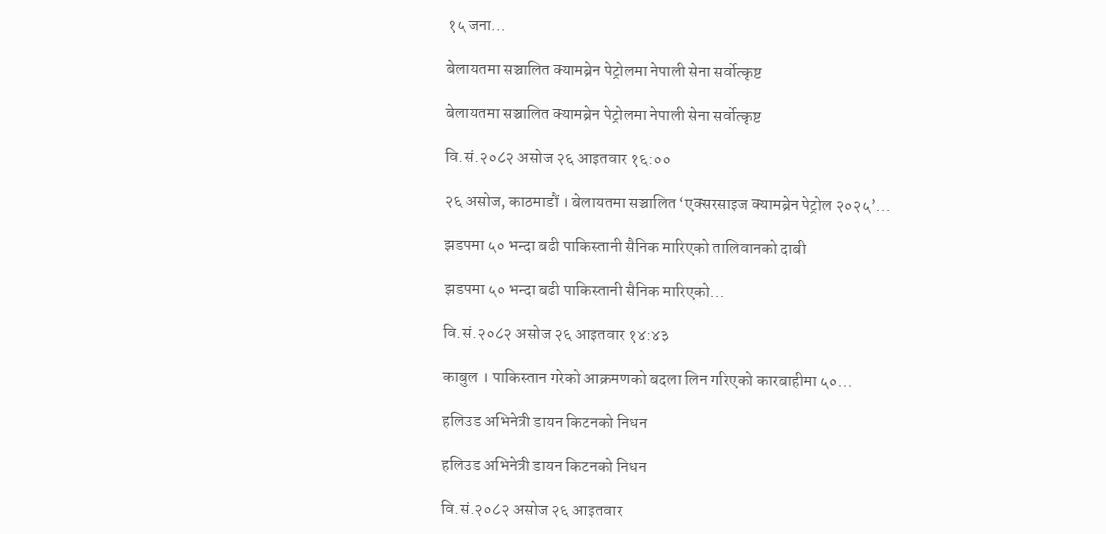१५ जना...

बेलायतमा सञ्चालित क्यामब्रेन पेट्रोलमा नेपाली सेना सर्वोत्कृष्ट

बेलायतमा सञ्चालित क्यामब्रेन पेट्रोलमा नेपाली सेना सर्वोत्कृष्ट

वि.सं.२०८२ असोज २६ आइतवार १६:००

२६ असोज, काठमाडौं । बेलायतमा सञ्चालित ‘एक्सरसाइज क्यामब्रेन पेट्रोल २०२५’...

झडपमा ५० भन्दा बढी पाकिस्तानी सैनिक मारिएको तालिवानको दाबी

झडपमा ५० भन्दा बढी पाकिस्तानी सैनिक मारिएको...

वि.सं.२०८२ असोज २६ आइतवार १४:४३

काबुल । पाकिस्तान गरेको आक्रमणको बदला लिन गरिएको कारबाहीमा ५०...

हलिउड अभिनेत्री डायन किटनको निधन

हलिउड अभिनेत्री डायन किटनको निधन

वि.सं.२०८२ असोज २६ आइतवार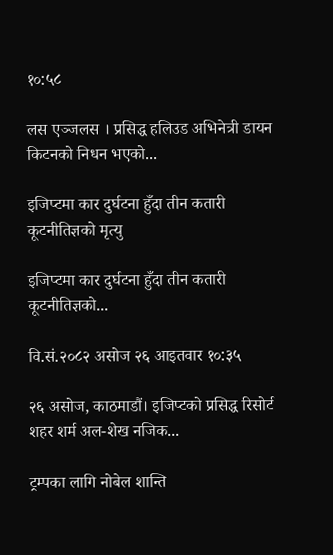१०:५८

लस एञ्जलस । प्रसिद्ध हलिउड अभिनेत्री डायन किटनको निधन भएको...

इजिप्टमा कार दुर्घटना हुँदा तीन कतारी कूटनीतिज्ञको मृत्यु

इजिप्टमा कार दुर्घटना हुँदा तीन कतारी कूटनीतिज्ञको...

वि.सं.२०८२ असोज २६ आइतवार १०:३५

२६ असोज, काठमाडौं। इजिप्टको प्रसिद्ध रिसोर्ट शहर शर्म अल-शेख नजिक...

ट्रम्पका लागि नोबेल शान्ति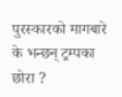पुरस्कारको मागबारे के भन्छन् ट्रम्पका छोरा ?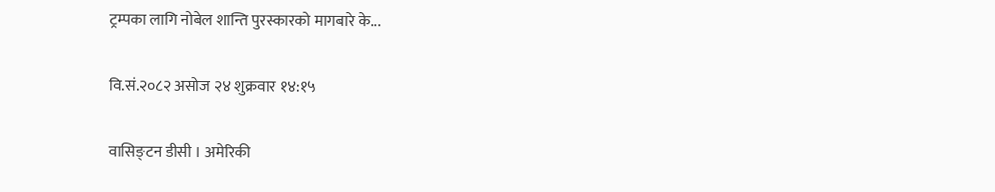ट्रम्पका लागि नोबेल शान्ति पुरस्कारको मागबारे के...

वि.सं.२०८२ असोज २४ शुक्रवार १४:१५

वासिङ्टन डीसी । अमेरिकी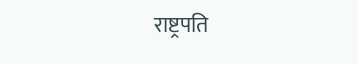राष्ट्रपति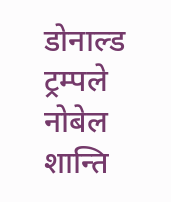डोनाल्ड ट्रम्पले नोबेल शान्ति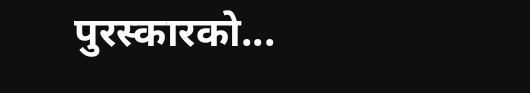पुरस्कारको...